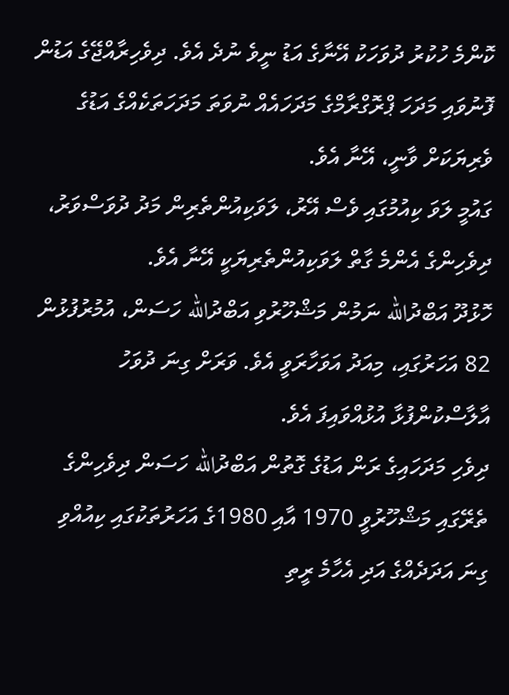ކޮންމެ ހުކުރު ދުވަހަކު އޭނާގެ އަޑު ނީވެ ނުދެ އެވެ. ދިވެހިރާއްޖޭގެ އަޑުން ފޮނުވައި މަދަހަ ޕްރޮގްރާމްގެ މަދަހައެއް ނުވަތަ މަދަހަތަކެއްގެ އަޑުގެ ވެރިޔަކަށް ވާނީ، އޭނާ އެވެ.
ގައުމީ ލަވަ ކިއުމުގައި ވެސް އޭރު، ލަވަކިއުންތެރިން މަދު ދުވަސްވަރު، ދިވެހިންގެ އެންމެ ގާތް ލަވަކިއުންތެރިޔަކީ އޭނާ އެވެ.
ހޮޅުދޫ އަބްދުالله ނަމުން މަޝްހޫރުވި އަބްދުالله ހަސަން، އުމުރުފުޅުން 82 އަހަރުގައި، މިއަދު އަވަހާރަވީ އެވެ. ވަރަށް ގިނަ ދުވަހު އާލާސްކުންފުޅާ އުޅުއްވައިފަ އެވެ.
ދިވެހި މަދަހައިގެ ރަން އަޑުގެ ގޮތުން އަބްދުالله ހަސަން ދިވެހިންގެ ތެރޭގައި މަޝްހޫރުވީ 1970 އާއި 1980ގެ އަހަރުތަކުގައި ކިއުއްވި ގިނަ އަދަދެއްގެ އަދި އެހާމެ ރީތި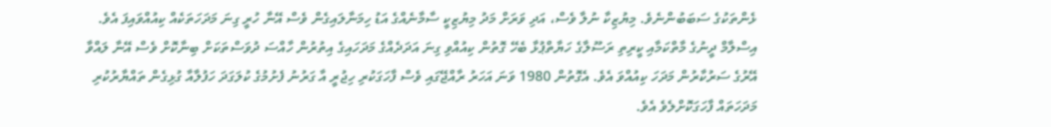ޅެންތަކުގެ ސަބަބުންނެވެ. މިޔުޒިކާ ނުލާ ވެސް، އަދި ވަރަށް މަދު މިޔުޒިކީ ސާމާނެއްގެ އަޑު ހިމަނާލައިގެން ވެސް އޭނާ ހުރީ ގިނަ މަދަހަތަކެއް ކިއުއްވައިފަ އެވެ.
އިސްލާމް ދީނުގެ މާތްކަމާއި ކީރިތި ރަސޫލާގެ ހަޔާތްޕުޅާ ބެހޭ ގޮތުން ކިއުއްވި ގިނަ އަދަދެއްގެ މަދަހައިގެ އިތުރުން ހާއްސަ ދުވަސްތަކަށް ބިނާކޮށް ވެސް އޭނާ ލައްވާ އޭރުގެ ސަރުކާރުން މަދަހަ ކިއުއްވަ އެވެ. އެގޮތުން 1980 ވަނަ އަހަރު ރާއްޖޭގައި ވެސް ފާހަގަކުރި ހިޖުރީ އާ ގަރުނު ފެށުމުގެ ކުލަގަދަ ހަފުލާއާ ގުޅިގެން ތައްޔާރުކުރި މަދަހަތައް ފާހަގަކޮށްލެވެ އެވެ.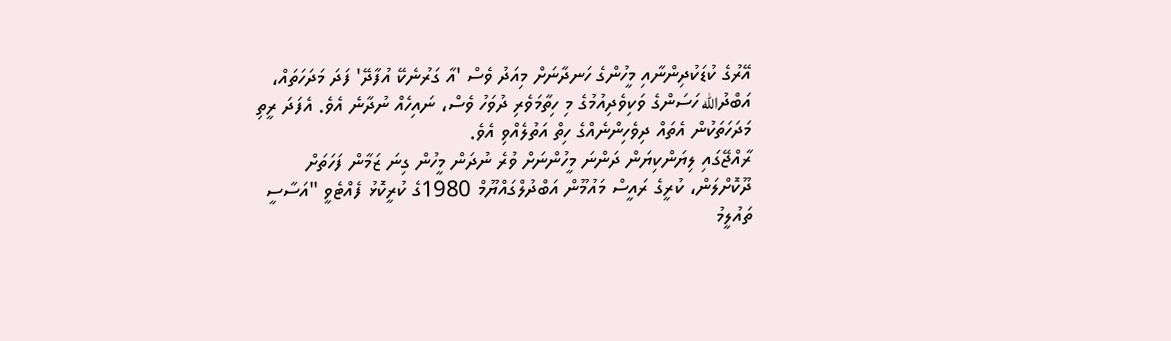އޭރުގެ ކުޑަކުދިންނާއި މީހުންގެ ހަނދާނަށް މިއަދު ވެސް 'އާ ގަރުނެކޭ އުފާދޭ' ފަދަ މަދަހަތައް، އަބްދުالله ހަސަންގެ ވަކިވެދިއުމުގެ މި ހިތާމަވެރި ދުވަހު ވެސް، ނައިހެއް ނުދާނެ އެވެ. އެފަދަ ރީތި މަދަހަތަކުން އެތައް ދިވެހިންނެއްގެ ހިތް އަތުލެއްވި އެވެ.
ރާއްޖޭގައި ލިޔަންކިޔަން ދަންނަ މީހުންނަށް ވުރެ ނުދަން މީހުން ގިނަ ޒަމާން ފަހަތަށް ދޫކޮށްލަން، ކުރީގެ ރައީސް މައުމޫން އަބްދުލްގައްޔޫމް 1980ގެ ކުރީކޮޅު ފެއްޓެވީ "އަސާސީ ތައުލީމު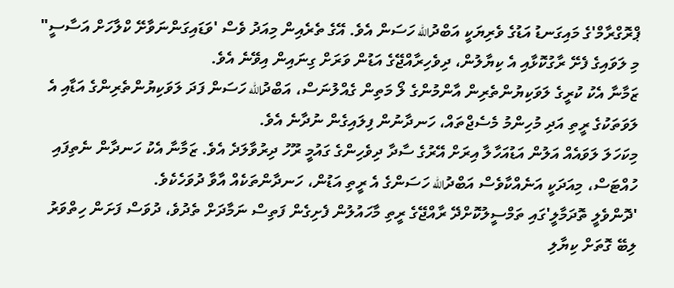ޕްރޮގްރާމް'ގެ މައިގަނޑު އަޑުގެ ވެރިޔަކީ އަބްދުالله ހަސަން އެވެ. އޭގެ ތެރެއިން މިއަދު ވެސް 'ވަޑައިގަންނަވާށޭ ކްލާހަށް އަސާސީ" މި ލަވައިގެ ފެށޭ ރާގުކޮޅާއި އެ ކިޔާލުން، ދިވެހިރާއްޖޭގެ އަޑުން ވަރަށް ގިނައިން އިވޭނެ އެވެ.
ޒަމާނާ އެކު ކުރީގެ ލަވަކިޔުންތެރިން އާންމުންގެ ލޯ މަތިން ގެއްލުނަސް، އަބްދުالله ހަސަން ފަދަ ލަވަކިޔުންތެރިންގެ އަޑާއި އެ ލަވަތަކުގެ ރީތި އަދި މުހިންމު މެސެޖްތައް، ހަނދާނުން ފިލައިގެން ނުދާނެ އެވެ.
މިކަހަލަ ލަވައެއް އަލުން އަޑުއަހާލާ އިރަށް އޭރުގެ ސާދާ ދިވެހިންގެ ގައުމީ ރޫހު ދިރުވާލަދެ އެވެ. ޒަމާނާ އެކު ހަނދާން ނެތިފައި ހުއްޓަސް، މިއަދަކީ އަނެއްކާވެސް އަބްދުالله ހަސަންގެ އެ ރީތި އަޑުން، ހަނދާންތަކެއް އާވާ ދުވަހެކެވެ.
'ދޮންވެލީ ތޮދަމާލީ'ގައި ތަމްސީލުކޮށްދޭ ރާއްޖޭގެ ރީތި މާހައުލުން ފެށިގެން ފަތިސް ނަމާދަށް ތެދުވެ، ދުވަސް ފަށަން ހިތްވަރު ލިބޭ ގޮތަށް ކިޔާލި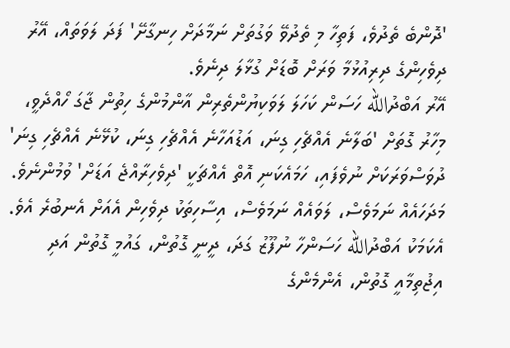'ދޮންބެ ތެދުވެ، ފަތިހާ މި ތެދުވޭ ވަގުތަށް ނަމާދަށް ހިނގާށޭ' ފަދަ ލަވަތައް، އޭރު ދިވެހިންގެ ދިރިއުޅުމާ ވަރަށް ބޮޑަށް ގުޅާލަ ދިނެވެ.
އޭރު އަބްދުالله ހަސަން ކަހަލަ ލަވަކިޔުންތެރިން އާންމުންގެ ހިތުން ޖާގަ ހޯއްދެވީ، މިހާރު ގޮތަށް 'ބަލާނެ އެއްޗެހި ގިނަ، އަޑުއަހާނެ އެއްޗެހި ގިނަ، ކުޅޭނެ އެއްޗެހި ގިނަ' ދުވަސްވަރަކަށް ނުވެފައި، ހަމައެކަނި އޮތް އެއްޗަކީ 'ދިވެހިރާއްޖެ އަޑަށް' ވުމުންނެވެ. މަދަހައެއް ނަމަވެސް، ލަވައެއް ނަމަވެސް، އިސާހިތަކު ދިވެހިން އެއަށް އެނބުރެ އެވެ. އެކަމަކު އަބްދުالله ހަސަންހާ ނުފޫޒު ގަދަ، ދީނީ ގޮތުން، ގައުމީ ގޮތުން އަދި އިޖުތިމާއީ ގޮތުން، އެންމެންގެ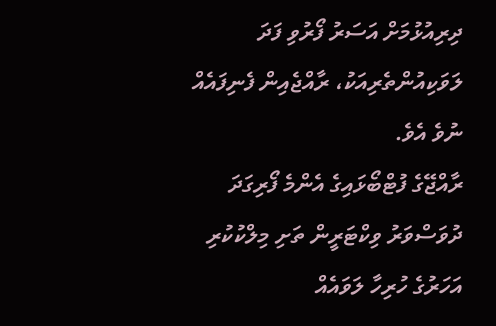ދިރިއުޅުމަށް އަސަރު ފޯރުވި ފަދަ ލަވަކިއުންތެރިއަކު، ރާއްޖެއިން ފެނިފައެއް ނުވެ އެވެ.
ރާއްޖޭގެ ފުޓްބޯޅައިގެ އެންމެ ފޯރިގަދަ ދުވަސްވަރު ވިކްޓަރީން ތަށި މިލްކުކުރި އަހަރުގެ ހުރިހާ ލަވައެއް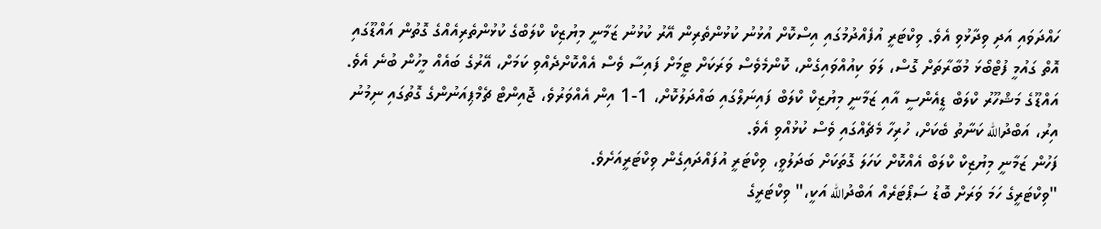ހައްދަވައި އަދި ވިދާޅުވި އެވެ. ވިކްޓަރީ އުފެއްދުމުގައި އިސްކޮށް އުޅުނު ކުޅުންތެރިން އޭރު ކުޅުނު ޒަމާނީ މިޔުޒިކް ކްލަބްގެ ކުޅުންތެރިއެއްގެ ގޮތުން އައްޑޫގައި އޮތް ގައުމީ ފުޓްބޯޅަ މުބާރާތަށް ގޮސް، ލަވަ ކިއުއްވައިގެން، ކޮންމެވެސް ވަރަކަށް ޓީމަށް ފައިސާ ވެސް އެއްކޮށްދެއްވި ކަމަށް، އޭރުގެ ބައެއް މީހުން ބުނެ އެވެ.
އައްޑޫގެ މަޝްހޫރު ކްލަބް ޑީއެންސީ އާއި ޒަމާނީ މިޔުޒިކް ކްލަބް ފައިނަލްގައި ބައްދަލުކޮށް، 1-1 އިން އެއްވަރުވެ، ޖޮއިންޓް ޗެމްޕިއަނުންގެ ގޮތުގައި ނިމުނު އިރު، އަބްދުالله ކަނާތު ބެކަށް، ހުރިހާ މެޗެއްގައި ވެސް ކުޅުއްވި އެވެ.
ފަހުން ޒަމާނީ މިޔުޒިކް ކްލަބް އެއްކޮށް ކަހަލަ ގޮތަކަށް ބަދަލުވީ، ވިކްޓަރީ އުފައްދައިގެން ވިކްޓަރީއަށެވެ.
"ވިކްޓަރީގެ ހަމަ ވަރަށް ބޮޑު ސަޕޯޓަރެއް އަބްދުالله އަކީ،" ވިކްޓަރީގެ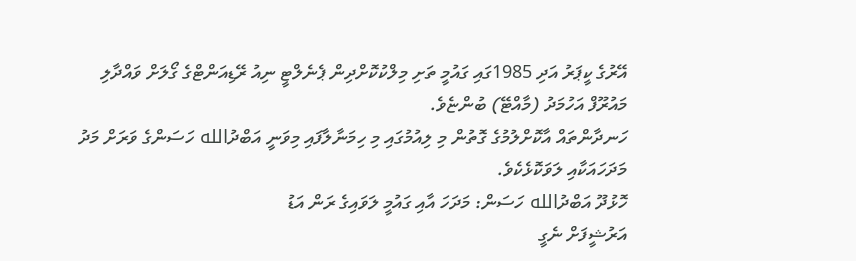އޭރުގެ ކީޕަރު އަދި 1985ގައި ގައުމީ ތަށި މިލްކުކޮށްދިން ޕެނެލްޓީ ނިއު ރޭޑިއަންޓްގެ ގޯލަށް ވައްދާލި މައުރޫފް އަހުމަދު (މާއްޓޭ) ބުންޏެވެ.
ހަނދާންތައް އާކޮށްލުމުގެ ގޮތުން މި ލިއުމުގައި މި ހިމަނާލާފައި މިވަނީ އަބްދުالله ހަސަންގެ ވަރަށް މަދު މަދަހައަކާއި ލަވަކޮޅެކެވެ.
ހޮޅުދޫ އަބްދުالله ހަސަން: މަދަހަ އާއި ގައުމީ ލަވައިގެ ރަން އަޑު
އަރުޝީފަށް ނެގީ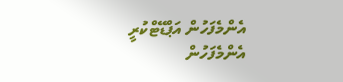އެންމެފަހުން އަޕްޑޭޓްކުރީ
އެންމެފަހުން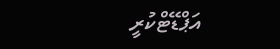އަޕްޑޭޓްކުރީ